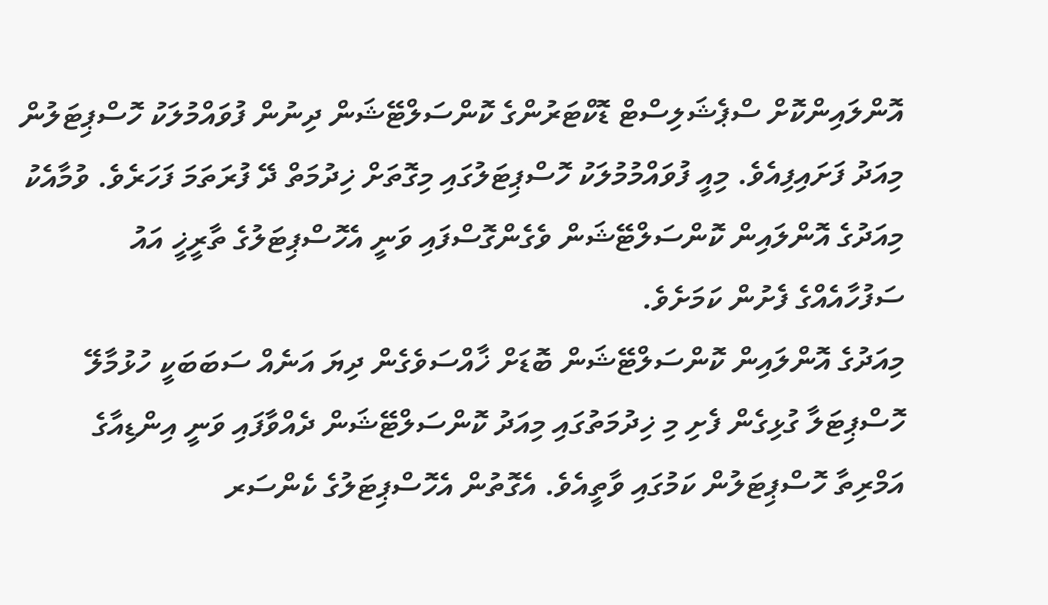އޮންލައިންކޮށް ސްޕެޝަލިސްޓް ޑޮކްޓަރުންގެ ކޮންސަލްޓޭޝަން ދިނުން ފުވައްމުލަކު ހޮސްޕިޓަލުން މިއަދު ފަށައިފިއެވެ. މިއީ ފުވައްމުމުލަކު ހޮސްޕިޓަލުގައި މިގޮތަށް ޚިދުމަތް ދޭ ފުރަތަމަ ފަހަރެވެ. ވުމާއެކު މިއަދުގެ އޮންލައިން ކޮންސަލްޓޭޝަން ވެގެންގޮސްފައި ވަނީ އެހޮސްޕިޓަލުގެ ތާރީޚީ އައު ސަފުހާއެއްގެ ފެށުން ކަމަށެވެ.
މިއަދުގެ އޮންލައިން ކޮންސަލްޓޭޝަން ބޮޑަށް ޚާއްސަވެގެން ދިޔަ އަނެއް ސަބަބަކީ ހުޅުމާލޭ ހޮސްޕިޓަލާ ގުޅިގެން ފެށި މި ޚިދުމަތުގައި މިއަދު ކޮންސަލްޓޭޝަން ދެއްވާފައި ވަނީ އިންޑިއާގެ އަމްރިތާ ހޮސްޕިޓަލުން ކަމުގައި ވާތީއެވެ. އެގޮތުން އެހޮސްޕިޓަލުގެ ކެންސަރ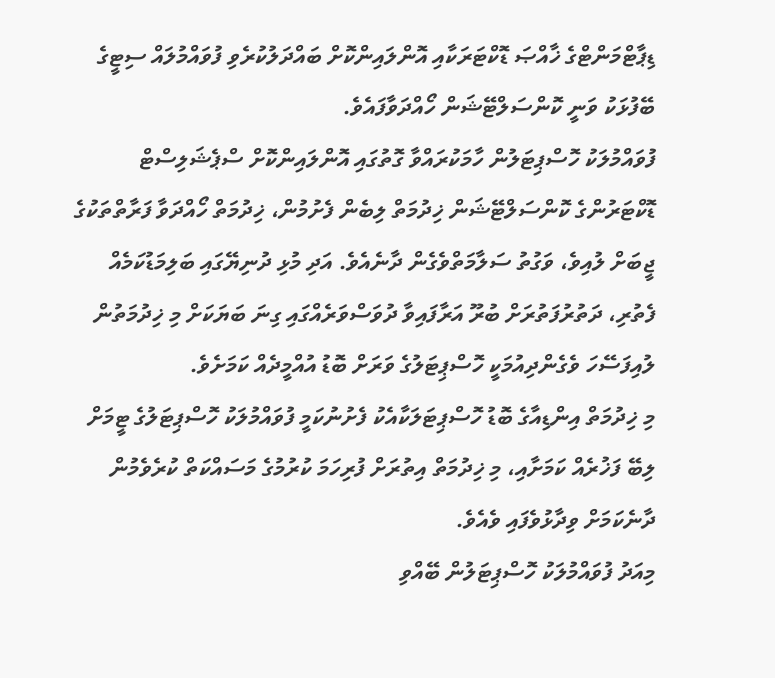ޑިޕާޓްމަންޓްގެ ޚާއްޞަ ޑޮކްޓަރަކާއި އޮންލައިންކޮށް ބައްދަލުކުރެވި ފުވައްމުލައް ސިޓީގެ ބޭފުޅަކު ވަނީ ކޮންސަލްޓޭޝަން ހޯއްދަވާފައެވެ.
ފުވައްމުލަކު ހޮސްޕިޓަލުން ހާމަކުރައްވާ ގޮތުގައި އޮންލައިންކޮށް ސްޕެޝަލިސްޓް ޑޮކްޓަރުންގެ ކޮންސަލްޓޭޝަން ޚިދުމަތް ލިބެން ފެށުމުން، ޚިދުމަތް ހޯއްދަވާ ފަރާތްތަކުގެ ޖީބަށް ލުއިވެ، ވަގުތު ސަލާމަތްވެގެން ދާނެއެވެ. އަދި މުޅި ދުނިޔޭގައި ބަލިމަޑުކަމެއް ފެތުރި، ދަތުރުފަތުރަށް ބުރޫ އަރާފައިވާ ދުވަސްވަރެއްގައި ގިނަ ބަޔަކަށް މި ޚިދުމަތުން ލުއިފަސޭހަ ވެގެންދިއުމަކީ ހޮސްޕިޓަލުގެ ވަރަށް ބޮޑު އުއްމީދެއް ކަމަށެވެ.
މި ޚިދުމަތް އިންޑިއާގެ ބޮޑު ހޮސްޕިޓަލަކާއެކު ފެށުނުކަމީ ފުވައްމުލަކު ހޮސްޕިޓަލުގެ ޓީމަށް ލިބޭ ފަޚުރެއް ކަމަށާއި، މި ޚިދުމަތް އިތުރަށް ފުރިހަމަ ކުރުމުގެ މަސައްކަތް ކުރެވެމުން ދާނެކަމަށް ވިދާޅުވެފައި ވެއެވެ.
މިއަދު ފުވައްމުލަކު ހޮސްޕިޓަލުން ބޭއްވި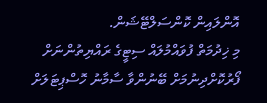އޮންލައިން ކޮންސަލްޓޭޝަން.
މި ޚިދުމަތް ފުވައްމުލައް ސިޓީގެ ރައްޔިތުންނަށް ފޯރުކޮށްދިނުމަށް ބޭނުންވާ ސާމާނު ހޮސްޕިޓަލަށް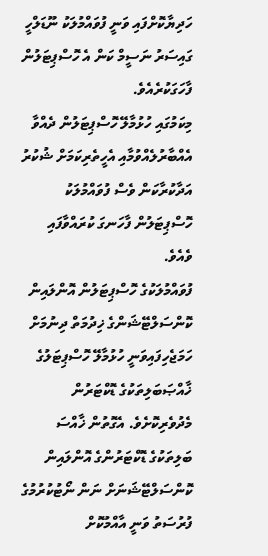ހަދިޔާކޮށްފައި ވަނީ ފުވައްމުލަކު ނޫޑަލްހީ ގައިސަރު ނަސީމް ކަން އެ ހޮސްޕިޓަލުން ފާހަގަކުރެއެވެ.
މިކަމުގައި ހުޅުމާލޭ ހޮސްޕިޓަލުން ދެއްވާ އެއްބާރުލެއްވުމާއި އެހީތެރިކަމަށް ޝުކުރު އަދާކުރާކަން ވެސް ފުވައްމުލަކު ހޮސްޕިޓަލުން ފާހަނގަ ކުރައްވާފައި ވެއެވެ.
ފުވައްމުލަކުގެ ހޮސްޕިޓަލުން އޮންލައިން ކޮންސަލްޓޭޝަންގެ ޚިދުމަތް ދިނުމަށް ހަމަޖެހިފައިވަނީ ހުޅުމާލޭ ހޮސްޕިޓަލުގެ ޚާއްޞަބަލިތަކުގެ ޑޮކްޓަރުން މެދުވެރިކޮށެވެ. އެގޮތުން ޚާއްސަ ބަލިތަކުގެ ޑޮކްޓަރުންގެ އޮންލައިން ކޮންސަލްޓޭޝަނަށް ނަން ނޯޓުކުރުމުގެ ފުރުސަތު ވަނީ އާއްމުކޮށް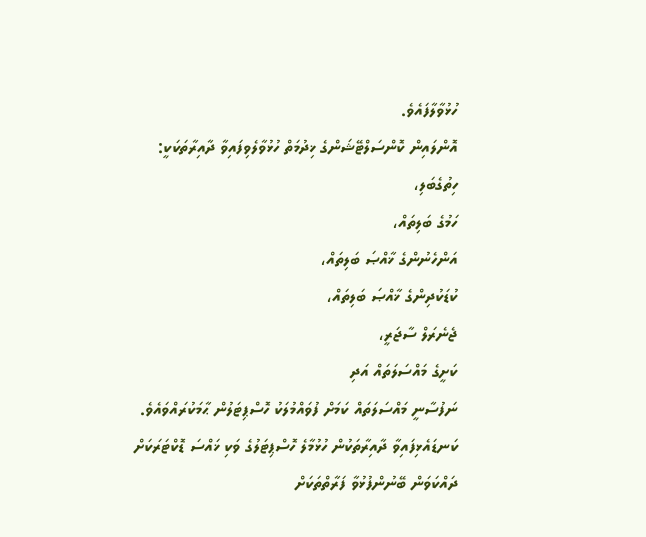ހުޅުވާލާފައެވެ.
އޮންލައިން ކޮންސަލްޓޭޝަންގެ ޚިދުމަތް ހުޅުވާލެވިފައިވާ ދާއިރާތަކަކީ:
ހިތުގެބަލި،
ހަމުގެ ބަލިތައް،
އަންހެނުންގެ ޚާއްޞަ ބަލިތައް،
ކުޑަކުދިންގެ ޚާއްޞަ ބަލިތައް،
ޖެނެރަލް ސާޖަރީ،
ކަށީގެ މައްސަލަތައް އަދި
ނަފުސާނީ މައްސަލަތައް ކަމަށް ފުވައްމުލަކު ހޮސްޕިޓަލުން ޙާމަކުރައްވައެވެ.
ކަނޑައެޅިފައިވާ ދާއިރާތަކުން ހުޅުމާލެ ހޮސްޕިޓަލުގެ ވަކި ޚައްސަ ޑޮކްޓަރަކަށް ދައްކަވަން ބޭނުންފުޅުވާ ފަރާތްތަކަށް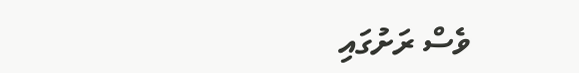ވެސް ރަށުގައި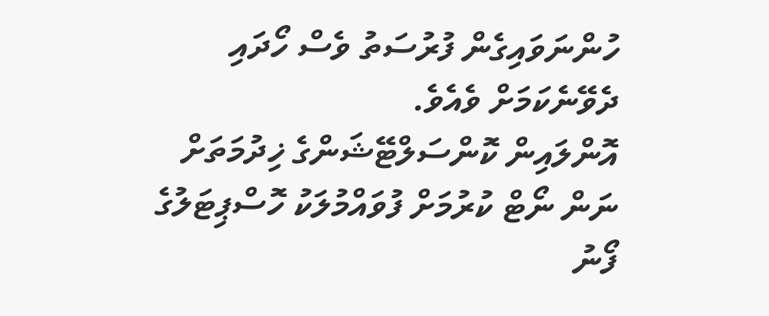ހުންނަވައިގެން ފުރުސަތު ވެސް ހޯދައި ދެވޭނެކަމަށް ވެއެވެ.
އޮންލައިން ކޮންސަލްޓޭޝަންގެ ޚިދުމަތަށް ނަން ނޯޓް ކުރުމަށް ފުވައްމުލަކު ހޮސްޕިޓަލުގެ ފޯނު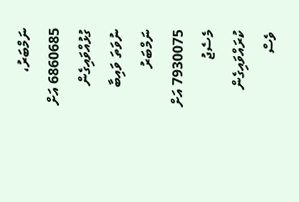ނަމްބަރު، 6860685 އަށް ގުޅުއްވައިގެން ނުވަތަ ވައިބާ ނަމްބަރު 7930075 އަށް މެސެޖު ކުރައްވައިގެން ވެސް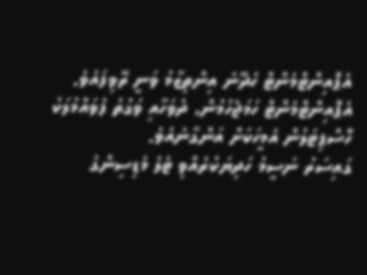އެޕޮއިންޓްމެންޓް ހެދޭނެ އިންތިޒާމު ވަނީ ރޭވިފައެވެ. އެޕޮއިންޓްމެންޓް ހަމަޖެހުމުން، ދުވަހާއި ވަގުތު ފުވައްމުލަކު ހޮސްޕިޓަލުން އެމީހަކަށް އަންގާނެއެވެ.
ގައިސަރު ނަސީމު ހަދިޔަކުރެއްވި ޓެލެ މެޑިސިންގެ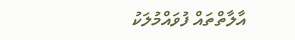އާލާތްތައް ފުވައްމުލަކު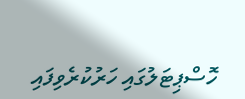ހޮސްޕިޓަލުގައި ހަރުކުރެވިފައި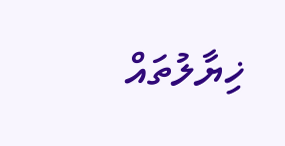ޚިޔާލުތައް